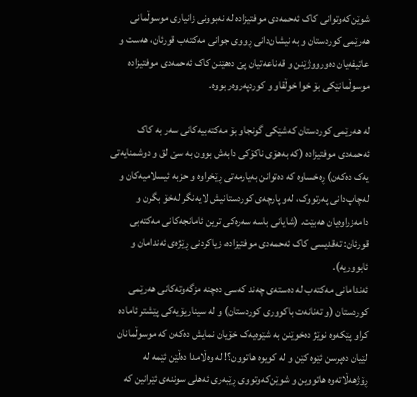شوێن‌کەوتوانی کاک ئەحمەدی موفتیزادە لە نەبوونی زانیاری موسوڵمانی ھەرێمی کوردستان و بە نیشان‌دانی ڕووی جوانی مەکتەب قورئان، ھەست و عاتیفەیان دەورووژێنن و قەناعەتیان پێ دەھێنن کاک ئەحمەدی موفتیزادە موسوڵمانێکی بۆ خوا خوڵقاو و کوردپەروەر بووە.

لە ھەرێمی کوردستان کەشێکی گونجاو بۆ مەکتەبیەکانی سەر بە کاک ئەحمەدی موفتیزادە (کە بەھۆی ناکۆکی دابەش بوون بە سێ لق و دوشمنایەتی یەک دەکەن) ڕەخساوە کە دەتوانن بەیارمەتی ڕێخراوە و حزبە ئیسلامیەکان و لەچاپ‌دانی پەرتووک، لەو پارچەی کوردستانیش لایەنگر لەخۆ بگرن و دامەزراوەیان ھەبێت. (شایانی باسە سەرەکی ترین ئامانجەکانی مەکتەبی قورئان: تەقدیسی کاک ئەحمەدی موفتیزادە، زیاکردنی ڕێژەی ئەندامان و ئابووریە).
ئەندامانی مەکتەب لە دەستەی چەند کەسی دەچنە مزگەوتەکانی ھەرێمی کوردستان (و تەنانەت باکووری کوردستان) و لە سیناریۆیەکی پێشتر ئامادە کراو پێکەوە نوێژ دەخوێنن بە شێوەیەک خۆیان نمایش دەکەن کە موسوڵمانان لێیان دەپرسن ئێوە کێن و لە کویوە ھاتوون؟! لە وەڵامدا دەڵێن ئێمە لە ڕۆژھەڵاتەوە ھاتووین و شوێن‌کەوتووی ڕێبەری ئەھلی سوننەی ئێرانین کە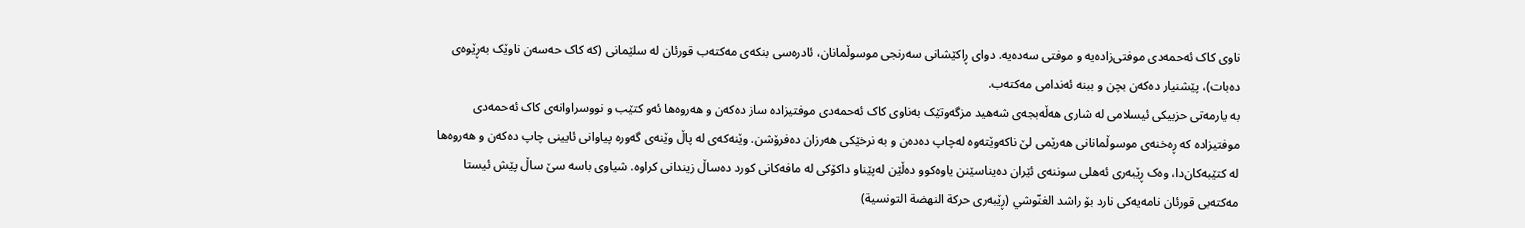ناوی کاک ئەحمەدی موفتی‌زادەیە و موفتی سەدەیە. دوای ڕاکێشانی سەرنجی موسوڵمانان، ئادرەسی بنکەی مەکتەب قورئان لە سلێمانی (کە کاک حەسەن ناوێک بەڕێوەی دەبات)، پێشنیار دەکەن بچن و ببنە ئەندامی مەکتەب.
بە یارمەتی حزبیکی ئیسلامی لە شاری ھەڵەبجەی شەھید مزگەوتێک بەناوی کاک ئەحمەدی موفتیزادە ساز دەکەن و ھەروەھا ئەو کتێب و نووسراوانەی کاک ئەحمەدی موفتیزادە کە ڕەخنەی موسوڵمانانی ھەرێمی لێ ناکەوێتەوە لەچاپ دەدەن و بە نرخێکی ھەرزان دەفرۆشن. وێنەکەی لە پاڵ وێنەی گەورە پیاوانی ئایینی چاپ دەکەن و ھەروەھا لە کتێبەکان‌دا، وەک ڕێبەری ئەھلی سوننەی ئێران دەیناسێنن یاوەکوو دەڵێن لەپێناو داکۆکی لە مافەکانی کورد دەساڵ زیندانی کراوە. شیاوی باسە سێ ساڵ پێش ئیستا مەکتەبی قورئان نامەیەکی نارد بۆ راشد الغنّوشي (ڕێبەری حركة النهضة التونسية)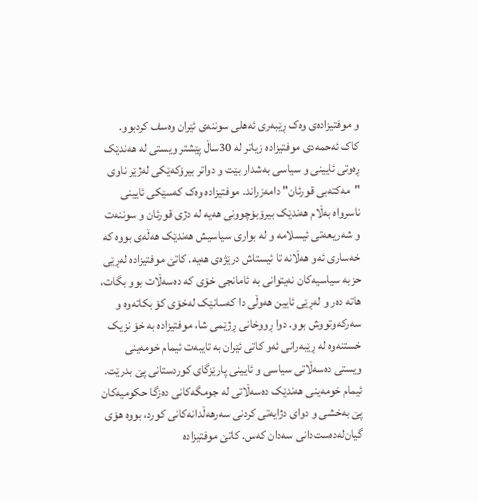و موفتیزادەی وەک ڕێبەری ئەھلی سوننەی ئێران وەسف کردبوو.
کاک ئەحمەدی موفتیزادە زیاتر لە 30ساڵ پێشتر ویستی لە ھەندێک ڕەوتی ئایینی و سیاسی بەشدار بێت و دواتر بیرۆکەێکی لەژێر ناوی "مەکتەبی قورئان" دامەزراند. موفتیزادە وەک کەسێکی ئایینی ناسرواە بەڵام ھەندێک بیرۆبۆچوونی ھەیە لە دژی قورئان و سوننەت و شەریعەتی ئیسلامە و لە بواری سیاسیش ھەندێک ھەڵەی بووە کە خەساری ئەو ھەڵانە تا ئیستاش درێژەی ھەیە. کاتێ موفتیزادە لەڕێی حزبە سیاسیەکان نەیتوانی بە ئامانجی خۆی کە دەسەڵات بوو بگات، ھاتە دەر و لەڕێی ئایین ھەوڵی دا کەسانێک لەخۆی کۆ بکاتەوە و سەرکەوتووش بوو. دوا ڕووخانی ڕژێمی شا، موفتیزادە بە خۆ نزیک خستنەوە لە ڕێبەرانی ئەو کاتی ئێران بە تایبەت ئیمام خومەینی ویستی دەسەڵاتی سیاسی و ئایینی پارێزگای کوردستانی پێ بدرێت. ئیمام خومەینی ھەندێک دەسەڵاتی لە جومگەکانی دەزگا حکومیەکان پێ بەخشی و دوای دژایەتی کردنی سەرھەڵدانەکانی کورد، بووە ھۆی گیان‌لەدەست‌دانی سەدان کەس. کاتێ موفتیزادە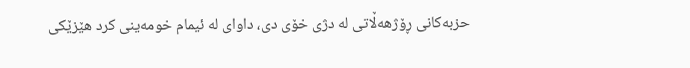حزبەکانی ڕۆژھەڵاتی لە دژی خۆی دی، داوای لە ئیمام خومەینی کرد ھێزێکی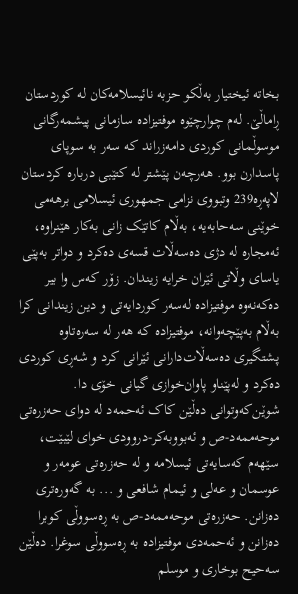بخاتە ئیختیار بەڵکو حزبە نائیسلامەکان لە کوردستان ڕاماڵێ. لەم چوارچێوە موفتیزادە سازمانی پیشمەرگانی موسوڵمانی کوردی دامەزراند کە سەر بە سوپای پاسدارن بوو. ھەرچەن پێشتر لە کتێبی دربارە کردستان لاپەڕە239 وتبووی نزامی جمھوری ئیسلامی برھەمی خوێنی سەحابەیە، بەڵام کاتێک زانی بەکار ھێنراوە، ئەمجارە لە دژی دەسەڵات قسەی دەکرد و دواتر بەپێی یاسای وڵاتی ئێران خرایە زیندان. زۆر کەس وا بیر دەکەنەوە موفتیزادە لەسەر کوردایەتی و دین زیندانی کرا بەڵام بەپێچەوانە، موفتیزادە کە ھەر لە سەرەتاوە پشتگیری دەسەڵات‌دارانی ئێرانی کرد و شەڕی کوردی دەکرد و لەپێناو پاوان‌خوازی گیانی خۆی دا.
شوێن‌کەوتوانی دەڵێن کاک ئەحمەد لە دوای حەزرەتی موحەممەد-ص و ئەبووبەکر-دروودی خوای لێبێت، سێھەم کەسایەتی ئیسلامە و لە حەزرەتی عومەر و عوسمان و عەلی و ئیمام شافعی و ... بە گەورەتری دەزانن. حەزرەتی موحەممەد-ص بە ڕەسووڵی کوبرا دەزانن و ئەحمەدی موفتیزادە بە ڕەسووڵی سوغرا. دەڵێن سەحیح بوخاری و موسلم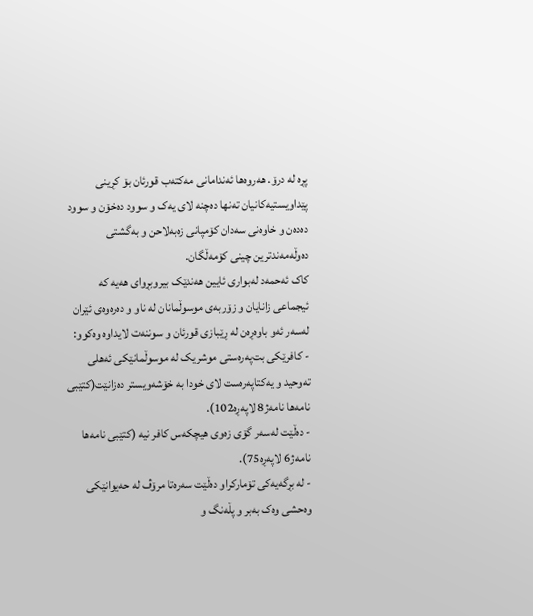پڕە لە درۆ. ھەروەھا ئەندامانی مەکتەب قورئان بۆ کڕینی پێداویستیەکانیان تەنھا دەچنە لای یەک و سوود دەخۆن و سوود دەدەن و خاوەنی سەدان کۆمپانی زەبەلاحن و بەگشتی دەوڵەمەندترین چینی کۆمەڵگان.
کاک ئەحمەد لەبواری ئایین ھەندێک بیروبڕوای ھەیە کە ئیجماعی زانایان و زۆربەی موسوڵمانان لە ناو و دەرەوەی ئێران لەسەر ئەو باوەڕەن لە ڕێبازی قورئان و سوننەت لایداوە وەکوو:
- کافرێکی بت‌پەرەستی موشریک لە موسوڵمانێکی ئەھلی تەوحید و یەکتاپەرەست لای خودا بە خۆشەویستر دەزانێت(کتێبی نامەھا نامەژ8 لاپەڕە102).
- دەڵێت لەسەر گۆی زەوی ھیچکەس کافر نیە (کتێبی نامەھا نامەژ6 لاپەڕە75).
- لە بڕگەیەکی تۆمارکراو دەڵێت سەرەتا مرۆڤ لە حەیوانێکی وەحشی وەک بەبر و پڵەنگ و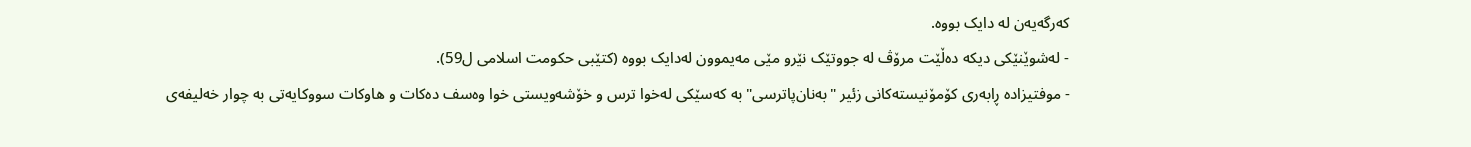کەرگەیەن لە دایک بووە.
- لەشوێنێکی دیکە دەڵێت مرۆڤ لە جووتێک نێرو مێی مەیموون لەدایک بووە (کتێبی حکومت اسلامی ل59).
- موفتیزادە ڕابەری کۆمۆنیستەکانی زئیر "بەنان‌پاترسی" بە کەسێکی لەخوا ترس و خۆشەویستی خوا وەسف دەکات و ھاوکات سووکایەتی بە چوار خەلیفەی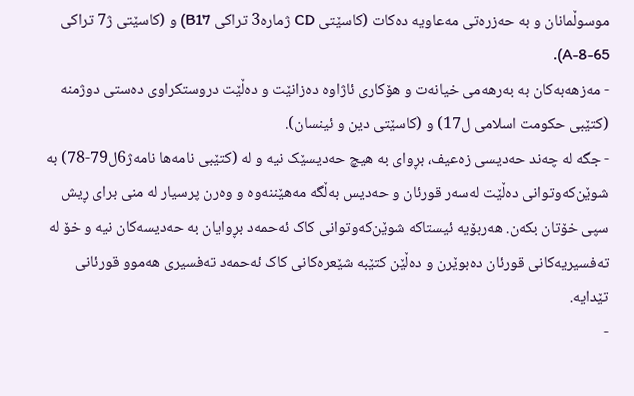موسوڵمانان و بە حەزرەتی مەعاویە دەکات (کاسێتی CD ژمارە3 تراکی B17) و (کاسێتی ژ7 تراکی A-8-65).
- مەزھەبەکان بە بەرھەمی خیانەت و ھۆکاری ئاژاوە دەزانێت و دەڵێت دروستکراوی دەستی دوژمنە (کتێبی حکومت اسلامی ل17) و (کاسێتی دین و ئینسان).
- جگە لە چەند حەدیسی زەعیف، بڕوای بە ھیچ حەدیسێک نیە و لە (کتێبی نامەھا نامەژ6ل79-78) بە شوێن‌کەوتوانی دەڵێت لەسەر قورئان و حەدیس بەڵگە مەھێننەوە و وەرن پرسیار لە منی برای ڕیش سپی خۆتان بکەن. ھەربۆیە ئیستاکە شوێن‌کەوتوانی کاک ئەحمەد بڕوایان بە حەدیسەکان نیە و خۆ لە تەفسیریەکانی قورئان دەبوێرن و دەڵێن کتێبە شێعرەکانی کاک ئەحمەد تەفسیری ھەموو قورئانی تێدایە.
-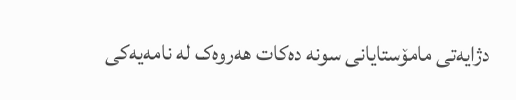دژایەتی مامۆستایانی سونە دەکات ھەروەک لە نامەیەکی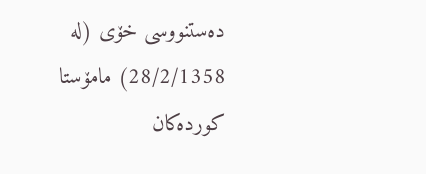دەستنووسی خۆی (لە 28/2/1358) مامۆستا کوردەکان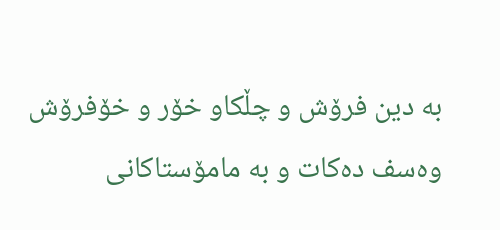بە دین فرۆش و چڵکاو خۆر و خۆفرۆش وەسف دەکات و بە مامۆستاکانی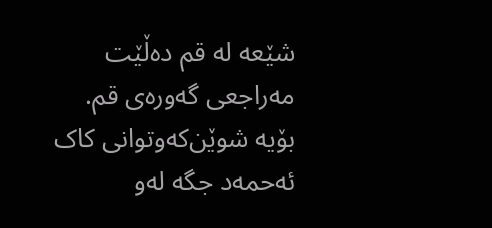شێعە لە قم دەڵێت مەراجعی گەورەی قم. بۆیە شوێن‌کەوتوانی کاک ئەحمەد جگە لەو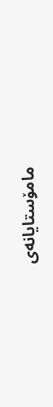مامۆستایانەی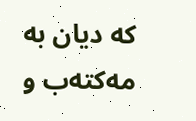کە دیان بە مەکتەب و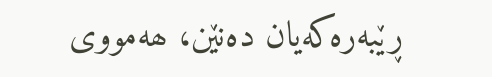ڕێبەرەکەیان دەنێن، ھەمووی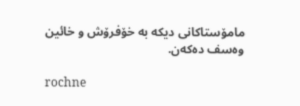مامۆستاکانی دیکە بە خۆفرۆش و خائین وەسف دەکەن.

rochne